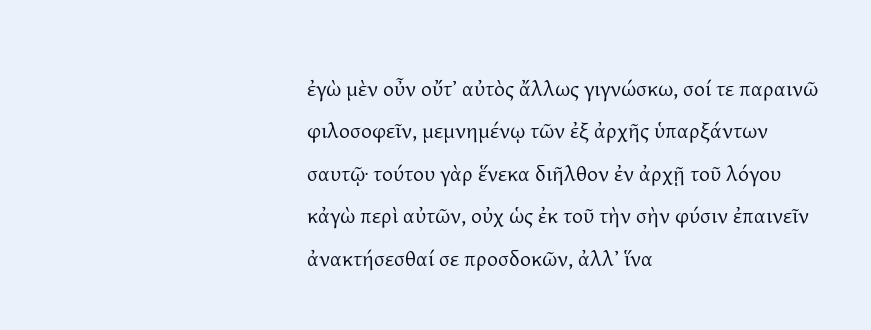ἐγὼ μὲν οὖν οὔτʼ αὐτὸς ἄλλως γιγνώσκω, σοί τε παραινῶ φιλοσοφεῖν, μεμνημένῳ τῶν ἐξ ἀρχῆς ὑπαρξάντων σαυτῷ· τούτου γὰρ ἕνεκα διῆλθον ἐν ἀρχῇ τοῦ λόγου κἀγὼ περὶ αὐτῶν, οὐχ ὡς ἐκ τοῦ τὴν σὴν φύσιν ἐπαινεῖν ἀνακτήσεσθαί σε προσδοκῶν, ἀλλʼ ἵνα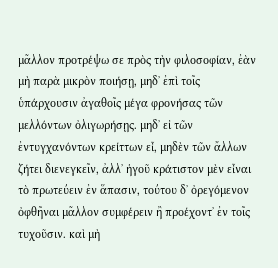μᾶλλον προτρέψω σε πρὸς τὴν φιλοσοφίαν, ἐὰν μὴ παρὰ μικρὸν ποιήσῃ, μηδʼ ἐπὶ τοῖς ὑπάρχουσιν ἀγαθοῖς μέγα φρονήσας τῶν μελλόντων ὀλιγωρήσῃς. μηδʼ εἰ τῶν ἐντυγχανόντων κρείττων εἶ, μηδὲν τῶν ἄλλων ζήτει διενεγκεῖν, ἀλλʼ ἡγοῦ κράτιστον μὲν εἶναι τὸ πρωτεύειν ἐν ἅπασιν, τούτου δʼ ὀρεγόμενον ὀφθῆναι μᾶλλον συμφέρειν ἢ προέχοντʼ ἐν τοῖς τυχοῦσιν. καὶ μὴ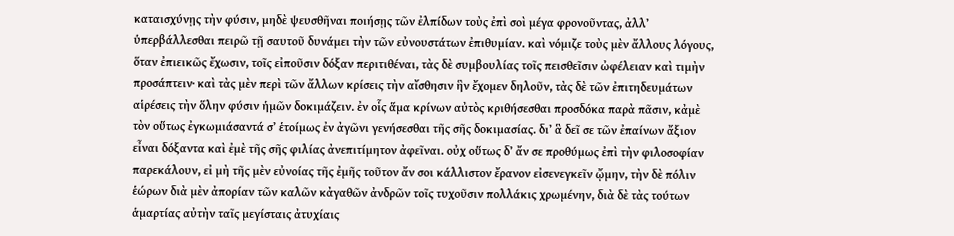καταισχύνῃς τὴν φύσιν, μηδὲ ψευσθῆναι ποιήσῃς τῶν ἐλπίδων τοὺς ἐπὶ σοὶ μέγα φρονοῦντας, ἀλλʼ ὑπερβάλλεσθαι πειρῶ τῇ σαυτοῦ δυνάμει τὴν τῶν εὐνουστάτων ἐπιθυμίαν. καὶ νόμιζε τοὺς μὲν ἄλλους λόγους, ὅταν ἐπιεικῶς ἔχωσιν, τοῖς εἰποῦσιν δόξαν περιτιθέναι, τὰς δὲ συμβουλίας τοῖς πεισθεῖσιν ὠφέλειαν καὶ τιμὴν προσάπτειν· καὶ τὰς μὲν περὶ τῶν ἄλλων κρίσεις τὴν αἴσθησιν ἣν ἔχομεν δηλοῦν, τὰς δὲ τῶν ἐπιτηδευμάτων αἱρέσεις τὴν ὅλην φύσιν ἡμῶν δοκιμάζειν. ἐν οἷς ἅμα κρίνων αὐτὸς κριθήσεσθαι προσδόκα παρὰ πᾶσιν, κἀμὲ τὸν οὕτως ἐγκωμιάσαντά σʼ ἑτοίμως ἐν ἀγῶνι γενήσεσθαι τῆς σῆς δοκιμασίας. διʼ ἃ δεῖ σε τῶν ἐπαίνων ἄξιον εἶναι δόξαντα καὶ ἐμὲ τῆς σῆς φιλίας ἀνεπιτίμητον ἀφεῖναι. οὐχ οὕτως δʼ ἄν σε προθύμως ἐπὶ τὴν φιλοσοφίαν παρεκάλουν, εἰ μὴ τῆς μὲν εὐνοίας τῆς ἐμῆς τοῦτον ἄν σοι κάλλιστον ἔρανον εἰσενεγκεῖν ᾤμην, τὴν δὲ πόλιν ἑώρων διὰ μὲν ἀπορίαν τῶν καλῶν κἀγαθῶν ἀνδρῶν τοῖς τυχοῦσιν πολλάκις χρωμένην, διὰ δὲ τὰς τούτων ἁμαρτίας αὐτὴν ταῖς μεγίσταις ἀτυχίαις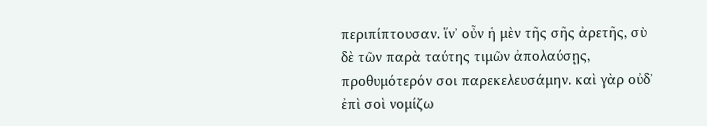περιπίπτουσαν. ἵνʼ οὖν ἡ μὲν τῆς σῆς ἀρετῆς, σὺ δὲ τῶν παρὰ ταύτης τιμῶν ἀπολαύσῃς, προθυμότερόν σοι παρεκελευσάμην. καὶ γὰρ οὐδʼ ἐπὶ σοὶ νομίζω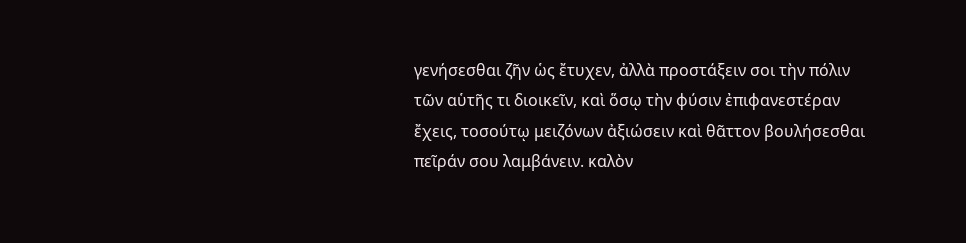γενήσεσθαι ζῆν ὡς ἔτυχεν, ἀλλὰ προστάξειν σοι τὴν πόλιν τῶν αὑτῆς τι διοικεῖν, καὶ ὅσῳ τὴν φύσιν ἐπιφανεστέραν ἔχεις, τοσούτῳ μειζόνων ἀξιώσειν καὶ θᾶττον βουλήσεσθαι πεῖράν σου λαμβάνειν. καλὸν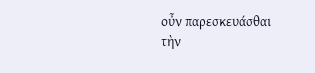οὖν παρεσκευάσθαι τὴν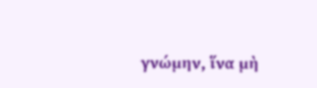γνώμην, ἵνα μὴ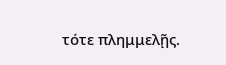τότε πλημμελῇς.